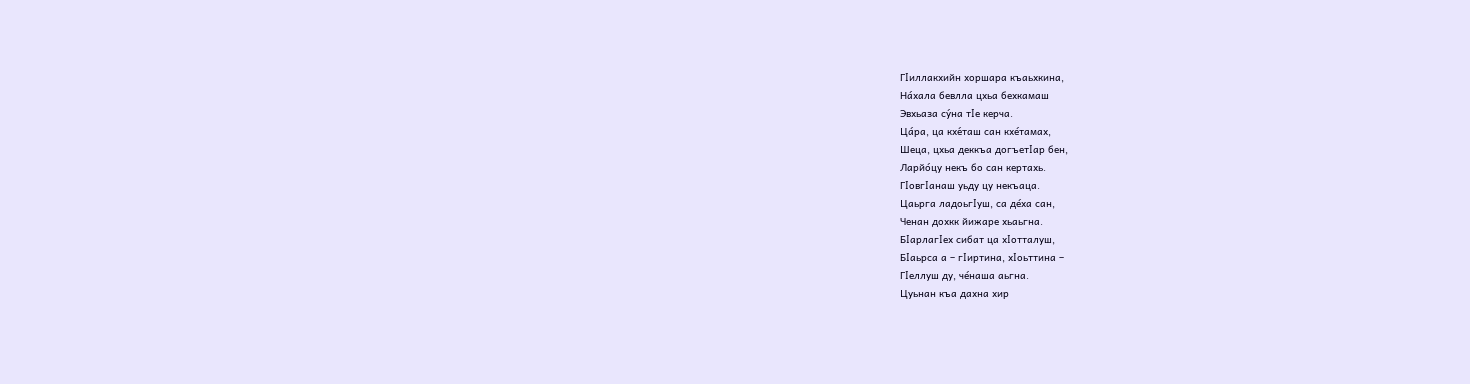Гӏиллакхийн хоршара къаьхкина,
На́хала бевлла цхьа бехкамаш
Эвхьаза су́на тӏе керча.
Ца́ра, ца кхе́таш сан кхе́тамах,
Шеца, цхьа деккъа догъетӏар бен,
Ларйо́цу некъ бо сан кертахь.
Гӏовгӏанаш уьду цу некъаца.
Цаьрга ладоьгӏуш, са де́ха сан,
Ченан дохкк йижаре хьаьгна.
Бӏарлагӏех сибат ца хӏотталуш,
Бӏаьрса а – гӏиртина, хӏоьттина –
Гӏеллуш ду, че́наша аьгна.
Цуьнан къа дахна хир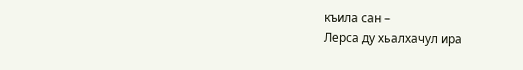къила сан –
Лерса ду хьалхачул ира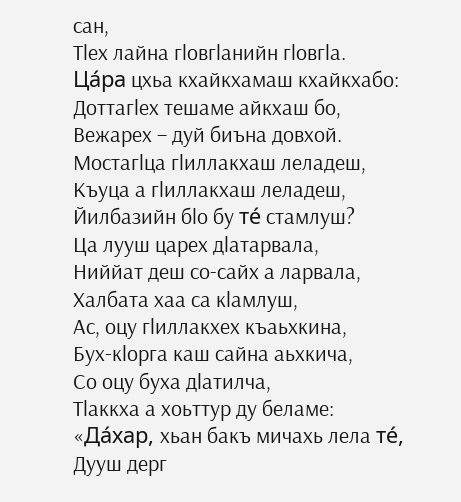сан,
Тӏех лайна гӏовгӏанийн гӏовгӏа.
Ца́ра цхьа кхайкхамаш кхайкхабо:
Доттагӏех тешаме айкхаш бо,
Вежарех – дуй биъна довхой.
Мостагӏца гӏиллакхаш леладеш,
Къуца а гӏиллакхаш леладеш,
Йилбазийн бӏо бу те́ стамлуш?
Ца лууш царех дӏатарвала,
Ниййат деш со-сайх а ларвала,
Халбата хаа са кӏамлуш,
Ас, оцу гӏиллакхех къаьхкина,
Бух-кӏорга каш сайна аьхкича,
Со оцу буха дӏатилча,
Тӏаккха а хоьттур ду беламе:
«Да́хар, хьан бакъ мичахь лела те́,
Дууш дерг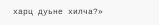харц дуьне хилча?»